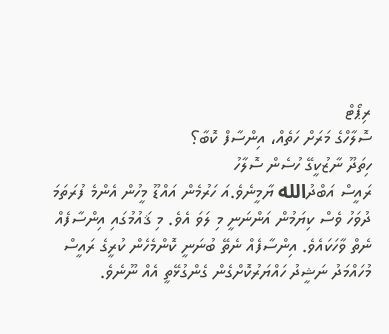ރިޕޯޓް
ސޮލާހްގެ މަރަށް ހަތެއް، އިންސާފް ކޮބާ؟
ހިތަދޫ ނާޒުކީގޭ ހުސެން ސޮލާހު
ރައީސް އަބްދުالله ޔާމީނެވެ.އަ ހަރުމެން އައްޑޫ މީހުން އެންމެ ފުރަތަމަ ދުވަހު ވެސް ކިޔަމުން އަންނަނީ މި ލަވަ އެވެ. މި ޤައުމުގައި އިންސާފެއް ނެތް ވާހަކައެވެ. އިންސާފެއް ނެތޭ ބުނަނީ ކޮންމެހެން ކުރީގެ ރައީސް މުހައްމަދު ނަޝީދު ހައްޔަރުކޮށްގެން ގެންގުޅޭތީ އެއް ނޫނެވެ.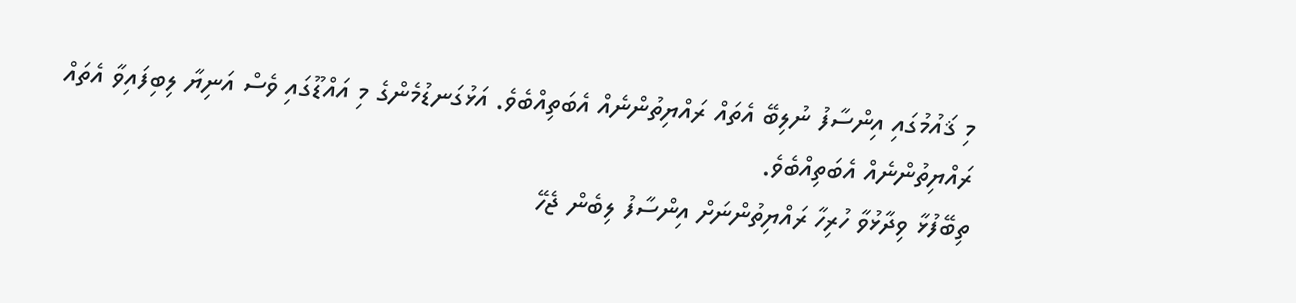މި ޤައުމުގައި އިންސާފު ނުލިބޭ އެތައް ރައްޔިތުންނެއް އެބަތިއްބެވެ. އަޅުގަނޑުމެންގެ މި އައްޑޫގައި ވެސް އަނިޔާ ލިބިފައިވާ އެތައް ރައްޔިތުންނެއް އެބަތިއްބެވެ.
ތިބޭފުޅާ ވިދާޅުވާ ހުރިހާ ރައްޔިތުންނަށް އިންސާފު ލިބެން ޖެހޭ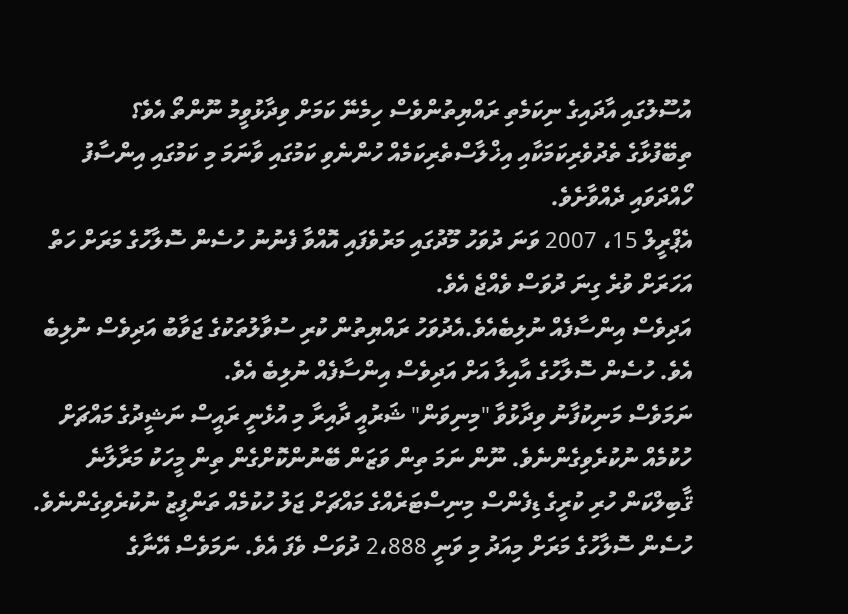އުސޫލުގައި އާދައިގެ ނިކަމެތި ރައްޔިތުންވެސް ހިމެނޭ ކަމަށް ވިދާޅުވީމު ނޫންތޯ އެވެ؟
ތިބޭފުޅާގެ ތެދުވެރިކަމަކާއި އިޚްލާސްތެރިކަމެއް ހުންނެވި ކަމުގައި ވާނަމަ މި ކަމުގައި އިންސާފު ހޯއްދަވައި ދެއްވާށެވެ.
އެޕްރީލް 15، 2007 ވަނަ ދުވަހު މޫދުގައި މަރުވެފައި އޮއްވާ ފެނުނު ހުސެން ސޮލާހުގެ މަރަށް ހަތް އަހަރަށް ވުރެ ގިނަ ދުވަސް ވެއްޖެ އެވެ.
އަދިވެސް އިންސާފެއް ނުލިބެއެވެ.އެދުވަހު ރައްޔިތުން ކުރި ސުވާލުތަކުގެ ޖަވާބު އަދިވެސް ނުލިބެ އެވެ. ހުސެން ސޮލާހުގެ އާއިލާ އަށް އަދިވެސް އިންސާފެއް ނުލިބެ އެވެ.
ނަމަވެސް މަނިކުފާނު ވިދާޅުވާ "މިނިވަން" ޝަރުއީ ދާއިރާ މި އުޅެނީ ރައީސް ނަޝީދުގެ މައްޗަށް ހުކުމެއް ނުކުރެވިގެންނެވެ. ނޫން ނަމަ ތިން ވަޒަން ބޭނުންކޮށްގެން ތިން މީހަކު މަރާލާނެ ޤާބިލްކަން ހުރި ކުރީގެ ޑިފެންސް މިނިސްޓަރެއްގެ މައްޗަށް ޖަލު ހުކުމެއް ތަންފީޒު ނުކުރެވިގެންނެވެ.
ހުސެން ސޮލާހުގެ މަރަށް މިއަދު މި ވަނީ 2،888 ދުވަސް ވެފަ އެވެ. ނަމަވެސް އޭނާގެ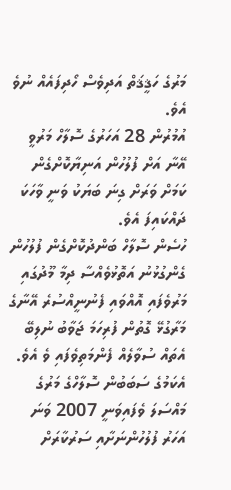މަރުގެ ހަޤީޤަތް އަދިވެސް ހޯދިފައެއް ނުވެ އެވެ.
އުމުރުން 28 އަހަރުގެ ސޮލާހް މަރުވީ އޭނާ އަށް ފުލުހުން އަނިޔާކޮށްގެން ކަމަށް ވަރަށް ގިނަ ބަޔަކު ވަނީ ވާހަކަ ދައްކައިފަ އެވެ.
ހުސެން ސޮލާހް ބަންދުކޮށްގެން ފުލުހުން ގެންގުޅުނު އަތޮޅުވެއްސާ ދިމާ މޫދުގައި މަރުވެފައި އޮއްވައި ފެނުނީއްސުރެ އޭނާގެ މަރާގުޅޭ ގޮތުން ފުރިހަމަ ޖަވާބު ނުލިބޭ އެތައް ސުވާލެއް ފެންމަތިވެފައި ވެ އެވެ.
އެކަމުގެ ސަބަބުން ސޮލާހްގެ މަރުގެ މައްސަލަ ވެފައިވަނީ 2007 ވަނަ އަހަރު ފުލުހުންނަށާއި ސަރުކާރަށް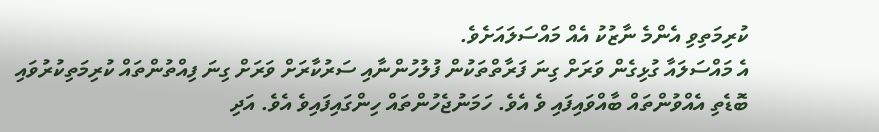ކުރިމަތިވި އެންމެ ނާޒުކު އެއް މައްސަލައަށެވެ.
އެ މައްސަލައާ ގުޅިގެން ވަރަށް ގިނަ ފަރާތްތަކުން ފުލުހުންނާއި ސަރުކާރަށް ވަރަށް ގިނަ ފިއްތުންތައް ކުރިމަތިކުރުވައި ބޮޑެތި އެއްވުންތައް ބާއްވައިފައި ވެ އެވެ. ހަމަނުޖެހުންތައް ހިންގައިފައިވެ އެވެ. އަދި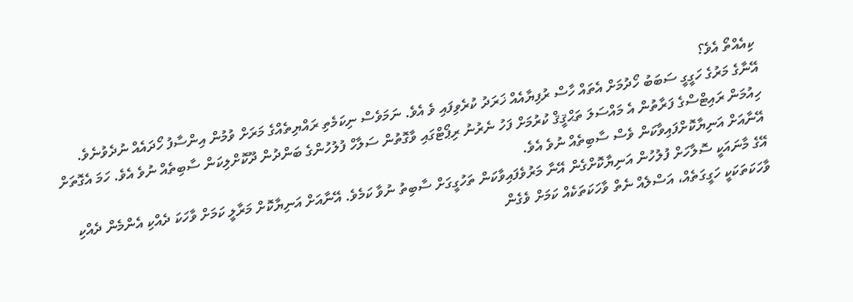ކިއެއްތޯ އެވެ؟
އޭނާގެ މަރުގެ ހަގީގީ ސަބަބު ހޯދުމަށް އެތައް ހާސް ރުފިޔާއެއް ޚަރަދު ކުރެވިފައި ވެ އެވެ. ނަމަވެސް ނިކަމެތި ރައްޔިތެއްގެ މަރަށް ވުމުން އިންސާފު ހޯދައެއް ނުދެވުނެވެ.
ހިއުމަން ރައިޓްސްގެ ފަރާތުން އެ މައްސަލަ ތަޙްޤީޤް ކުރުމަށް ފަހު ނެރުނު ރިޕޯޓްގައި ވާގޮތުން ސަލާހް ފުލުހުންގެ ބަންދުން ދޫކޮށްލިކަން ސާބިތެއް ނުވެ އެވެ. ހަމަ އެގޮތަށް އޭނާއަށް އަނިޔާކޮށްފައިވާކަން ވެސް ސާބިތެއް ނުވެ އެވެ.
އޭގެ މާނައަކީ ސޮލާހަށް ފުލުހުން އަނިޔާކޮށްގެން އޭނާ މަރުވެފައިވާކަން ތަހުގީގަށް ސާބިތު ނުވާ ކަމެވެ. އޭނާއަށް އަނިޔާކޮށް މަރާލީ ކަމަށް ވާހަކަ ދެއްކި އެންމެން ދެއްކި ވާހަކަތަކަކީ ހަގީގަތެއް، އަސްލެއް ނެތް ވާހަކަތަކެއް ކަމަށް ވެގެން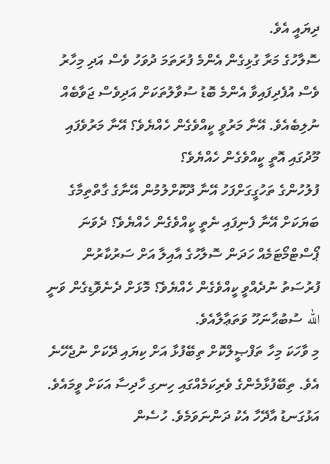ދިޔައީ އެވެ.
ސޮލާހުގެ މަރާ ގުޅިގެން އެންމެ ފުރަތަމަ ދުވަހު ވެސް އަދި މިހާރު ވެސް އުފެދިފައިވާ އެންމެ ބޮޑު ސުވާލުތަކަށް އަދިވެސް ޖަވާބެއް ނުލިބެއެވެ. އޭނާ މަރުވީ ކީއްވެގެން ހެއްޔެވެ؟ އޭނާ މަރުވެފައި މޫދުގައި އޮތީ ކީއްވެގެން ހެއްޔެވެ؟
ފުލުހުންގެ ތަހުގީގަށްފަހު އޭނާ ދޫކޮށްލުމުން އޭނާގެ ގާތްތިމާގެ ބަޔަކަށް އޭނާ ފެނިފައި ނެތީ ކީއްވެގެން ހެއްޔެވެ؟ ދެވަނަ ޕޯސްޓްމޯޓަމެއް ހަދަން ސޮލާހުގެ އާއިލާ އަށް ސަރުކާރުން ފުރުސަތު ނުދެއްވީ ކީއްވެގެން ހެއްޔެވެ؟ މޮޅަށް ދެނެވޮޑިގެން ވަނީ الله ސުބުޙާނަހޫ ވަތަޢާލާއެވެ.
މި ވާހަކަ މިހާ ތަފްޞީލްކޮށް ތިބޭފުޅާ އަށް ކިޔައި ދޭކަށް ނުޖެހޭނެ އެވެ. ތިބޭފުޅާމެންގެ ވެރިކަމެއްގައި ހިނގި ހާދިސާ އަކަށް ވީމައެވެ.
އަޅުގަނޑު އާދޭހާ އެކު ދަންނަވަމެވެ. ހުސެން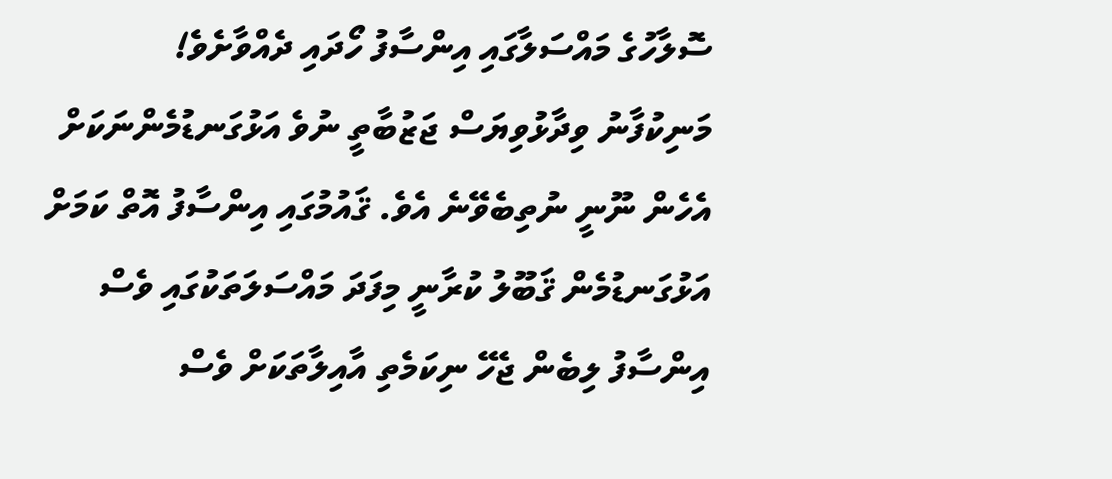ސޮލާހުގެ މައްސަލާގައި އިންސާފު ހޯދައި ދެއްވާށެވެ!
މަނިކުފާނު ވިދާޅުވިޔަސް ޖަޒުބާތީ ނުވެ އަޅުގަނޑުމެންނަކަށް އެހެން ނޫނީ ނުތިބެވޭނެ އެވެ. ޤައުމުގައި އިންސާފު އޮތް ކަމަށް އަޅުގަނޑުމެން ޤަބޫލު ކުރާނީ މިފަދަ މައްސަލަތަކުގައި ވެސް އިންސާފު ލިބެން ޖެހޭ ނިކަމެތި އާއިލާތަކަށް ވެސް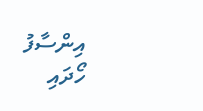އިންސާފު ހޯދައި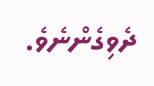ދެވިގެންނެވެ.